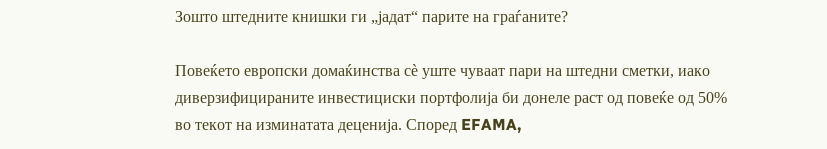Зошто штедните книшки ги „јадат“ парите на граѓаните?

Повеќето европски домаќинства сè уште чуваат пари на штедни сметки, иако диверзифицираните инвестициски портфолија би донеле раст од повеќе од 50% во текот на изминатата деценија. Според EFAMA,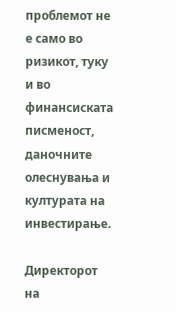проблемот не е само во ризикот, туку и во финансиската писменост, даночните олеснувања и културата на инвестирање.

Директорот на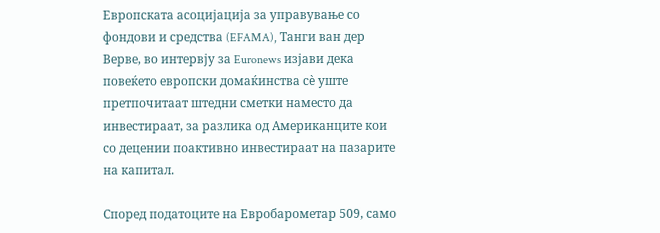Европската асоцијација за управување со фондови и средства (EFAMA), Танги ван дер Верве, во интервју за Euronews изјави дека повеќето европски домаќинства сè уште претпочитаат штедни сметки наместо да инвестираат, за разлика од Американците кои со децении поактивно инвестираат на пазарите на капитал.

Според податоците на Евробарометар 509, само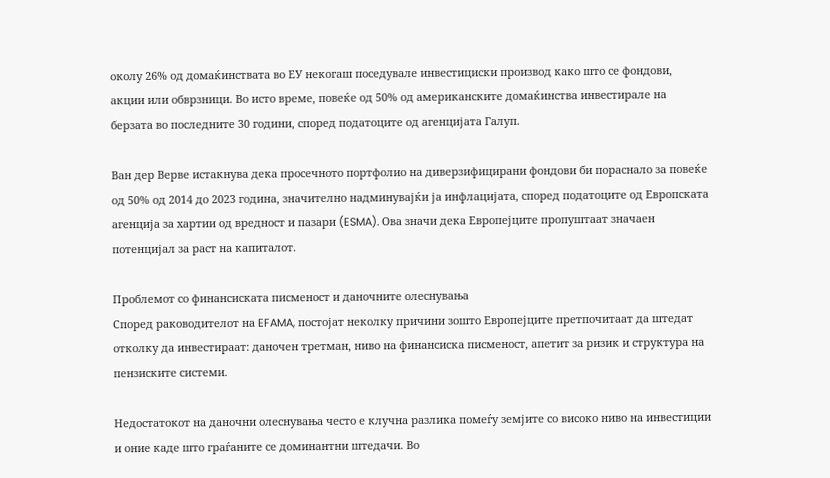околу 26% од домаќинствата во ЕУ некогаш поседувале инвестициски производ како што се фондови, акции или обврзници. Во исто време, повеќе од 50% од американските домаќинства инвестирале на берзата во последните 30 години, според податоците од агенцијата Галуп.

Ван дер Верве истакнува дека просечното портфолио на диверзифицирани фондови би пораснало за повеќе од 50% од 2014 до 2023 година, значително надминувајќи ја инфлацијата, според податоците од Европската агенција за хартии од вредност и пазари (ESMA). Ова значи дека Европејците пропуштаат значаен потенцијал за раст на капиталот.

Проблемот со финансиската писменост и даночните олеснувања
Според раководителот на EFAMA, постојат неколку причини зошто Европејците претпочитаат да штедат отколку да инвестираат: даночен третман, ниво на финансиска писменост, апетит за ризик и структура на пензиските системи.

Недостатокот на даночни олеснувања често е клучна разлика помеѓу земјите со високо ниво на инвестиции и оние каде што граѓаните се доминантни штедачи. Во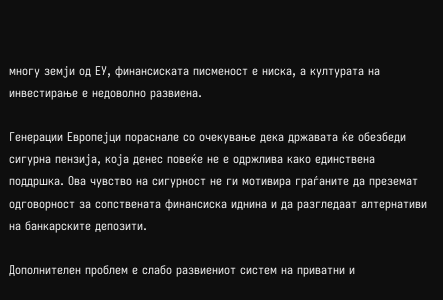многу земји од ЕУ, финансиската писменост е ниска, а културата на инвестирање е недоволно развиена.

Генерации Европејци пораснале со очекување дека државата ќе обезбеди сигурна пензија, која денес повеќе не е одржлива како единствена поддршка. Ова чувство на сигурност не ги мотивира граѓаните да преземат одговорност за сопствената финансиска иднина и да разгледаат алтернативи на банкарските депозити.

Дополнителен проблем е слабо развиениот систем на приватни и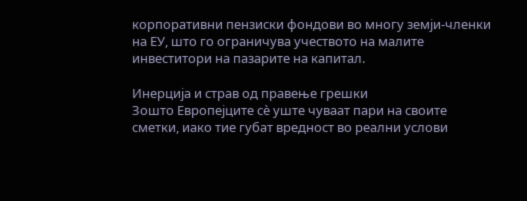корпоративни пензиски фондови во многу земји-членки на ЕУ, што го ограничува учеството на малите инвеститори на пазарите на капитал.

Инерција и страв од правење грешки
Зошто Европејците сè уште чуваат пари на своите сметки, иако тие губат вредност во реални услови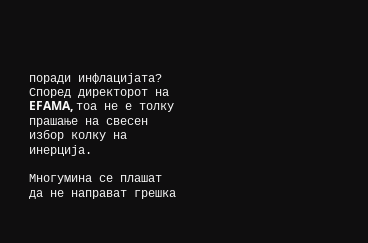поради инфлацијата? Според директорот на EFAMA, тоа не е толку прашање на свесен избор колку на инерција.

Многумина се плашат да не направат грешка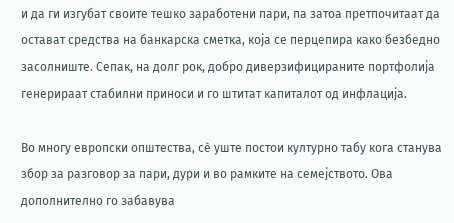и да ги изгубат своите тешко заработени пари, па затоа претпочитаат да остават средства на банкарска сметка, која се перцепира како безбедно засолниште. Сепак, на долг рок, добро диверзифицираните портфолија генерираат стабилни приноси и го штитат капиталот од инфлација.

Во многу европски општества, сè уште постои културно табу кога станува збор за разговор за пари, дури и во рамките на семејството. Ова дополнително го забавува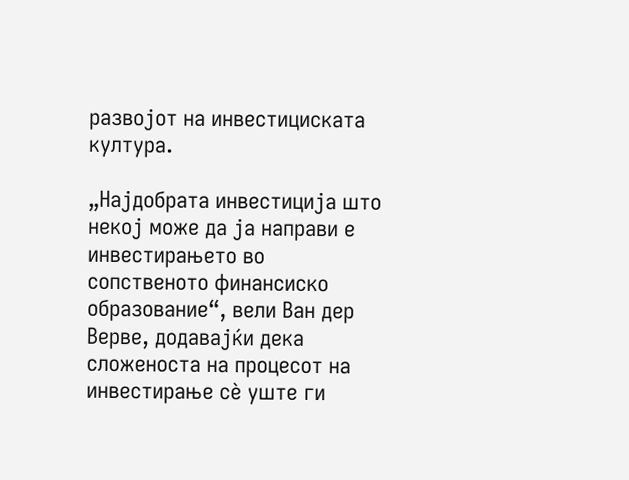развојот на инвестициската култура.

„Најдобрата инвестиција што некој може да ја направи е инвестирањето во сопственото финансиско образование“, вели Ван дер Верве, додавајќи дека сложеноста на процесот на инвестирање сè уште ги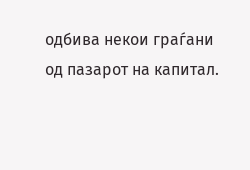одбива некои граѓани од пазарот на капитал.